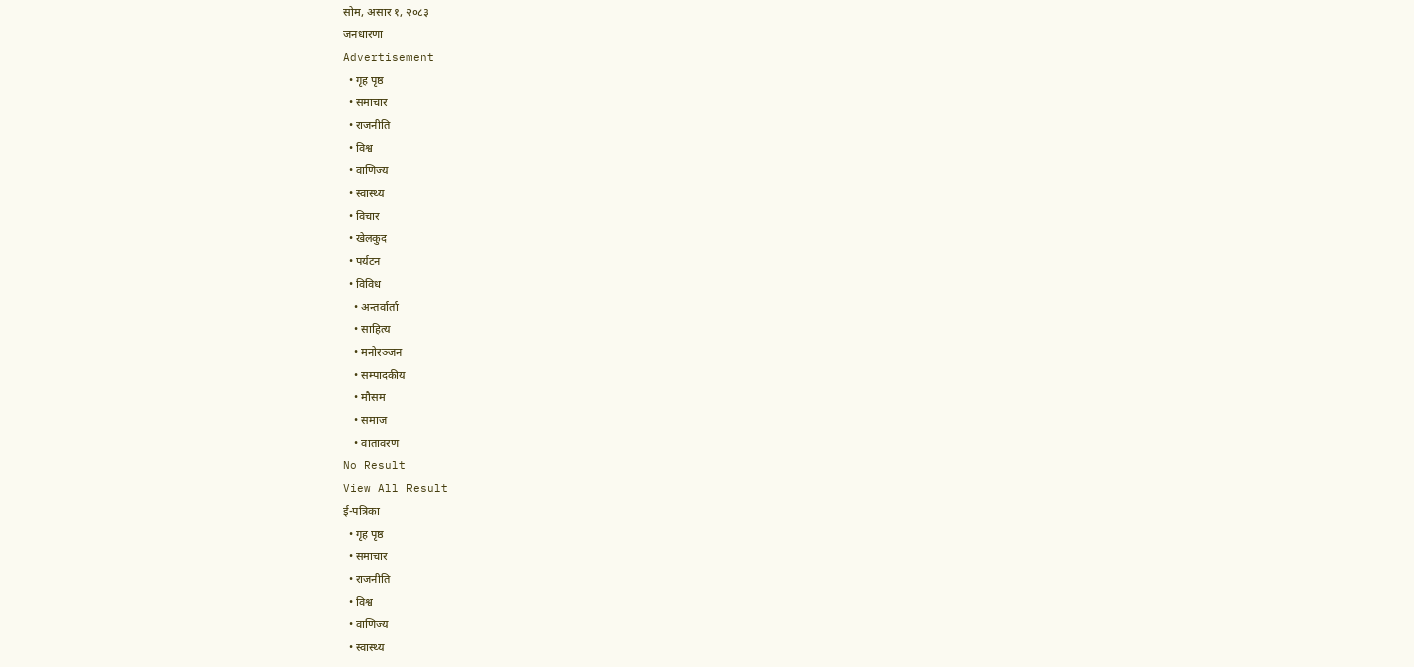सोम, असार १, २०८३
जनधारणा
Advertisement
  • गृह पृष्ठ
  • समाचार
  • राजनीति
  • विश्व
  • वाणिज्य
  • स्वास्थ्य
  • विचार
  • खेलकुद
  • पर्यटन
  • विविध
    • अन्तर्वार्ता
    • साहित्य
    • मनोरञ्जन
    • सम्पादकीय
    • मौसम
    • समाज
    • वातावरण
No Result
View All Result
ई-पत्रिका
  • गृह पृष्ठ
  • समाचार
  • राजनीति
  • विश्व
  • वाणिज्य
  • स्वास्थ्य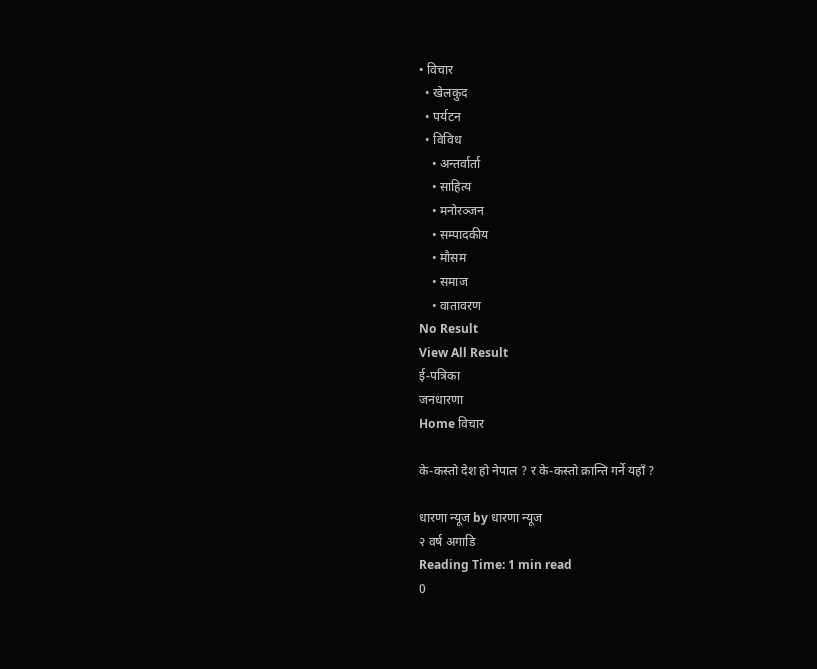• विचार
  • खेलकुद
  • पर्यटन
  • विविध
    • अन्तर्वार्ता
    • साहित्य
    • मनोरञ्जन
    • सम्पादकीय
    • मौसम
    • समाज
    • वातावरण
No Result
View All Result
ई-पत्रिका
जनधारणा
Home विचार

के-कस्तो देश हो नेपाल ? र के-कस्तो क्रान्ति गर्ने यहाँ ?

धारणा न्यूज by धारणा न्यूज
२ वर्ष अगाडि
Reading Time: 1 min read
0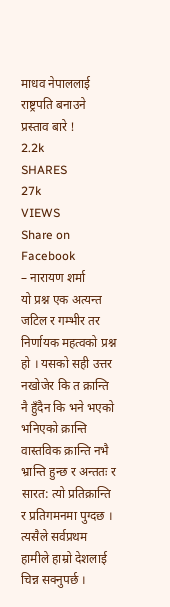माधव नेपाललाई राष्ट्रपति बनाउने प्रस्ताव बारे !
2.2k
SHARES
27k
VIEWS
Share on Facebook
– नारायण शर्मा
यो प्रश्न एक अत्यन्त जटिल र गम्भीर तर निर्णायक महत्वको प्रश्न हो । यसको सही उत्तर नखोजेर कि त क्रान्ति नै हुँदैन कि भने भएको भनिएको क्रान्ति वास्तविक क्रान्ति नभै भ्रान्ति हुन्छ र अन्ततः र सारत: त्यो प्रतिक्रान्ति र प्रतिगमनमा पुग्दछ । त्यसैले सर्वप्रथम हामीले हाम्रो देशलाई चिन्न सक्नुपर्छ ।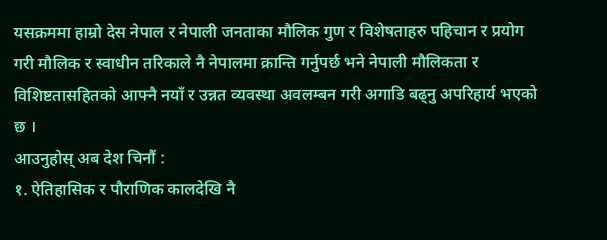यसक्रममा हाम्रो देस नेपाल र नेपाली जनताका मौलिक गुण र विशेषताहरु पहिचान र प्रयोग गरी मौलिक र स्वाधीन तरिकाले नै नेपालमा क्रान्ति गर्नुपर्छ भने नेपाली मौलिकता र विशिष्टतासहितको आफ्नै नयाँ र उन्नत व्यवस्था अवलम्बन गरी अगाडि बढ्नु अपरिहार्य भएको छ ।
आउनुहोस् अब देश चिनौं :
१. ऐतिहासिक र पौराणिक कालदेखि नै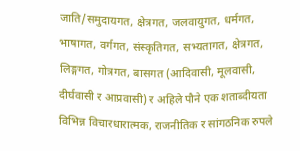जाति/समुदायगत, क्षेत्रगत, जलवायुगत, धर्मगत, भाषागत, वर्गगत, संस्कृतिगत, सभ्यतागत, क्षेत्रगत, लिङ्गगत, गोत्रगत, बासगत (आदिवासी, मूलवासी, दीर्घवासी र आप्रवासी) र अहिले पौने एक शताब्दीयता विभिन्न विचारधारात्मक, राजनीतिक र सांगठनिक रुपले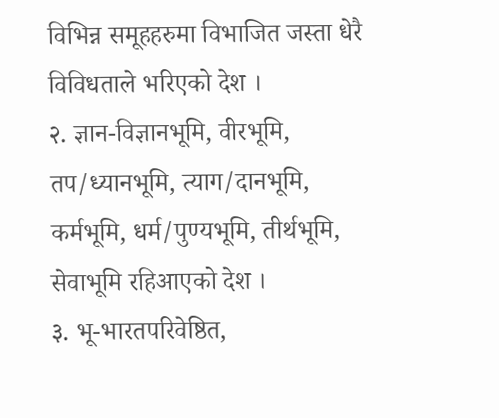विभिन्न समूहहरुमा विभाजित जस्ता धेरै विविधताले भरिएको देश ।
२. ज्ञान-विज्ञानभूमि, वीरभूमि, तप/ध्यानभूमि, त्याग/दानभूमि, कर्मभूमि, धर्म/पुण्यभूमि, तीर्थभूमि, सेवाभूमि रहिआएको देश ।
३. भू-भारतपरिवेष्ठित,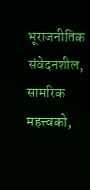भूराजनीतिक संवेदनशील, सामरिक महत्त्वको,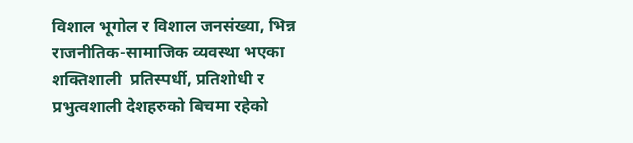विशाल भूगोल र विशाल जनसंख्या, भिन्न राजनीतिक-सामाजिक व्यवस्था भएका शक्तिशाली  प्रतिस्पर्धी, प्रतिशोधी र प्रभुत्वशाली देशहरुको बिचमा रहेको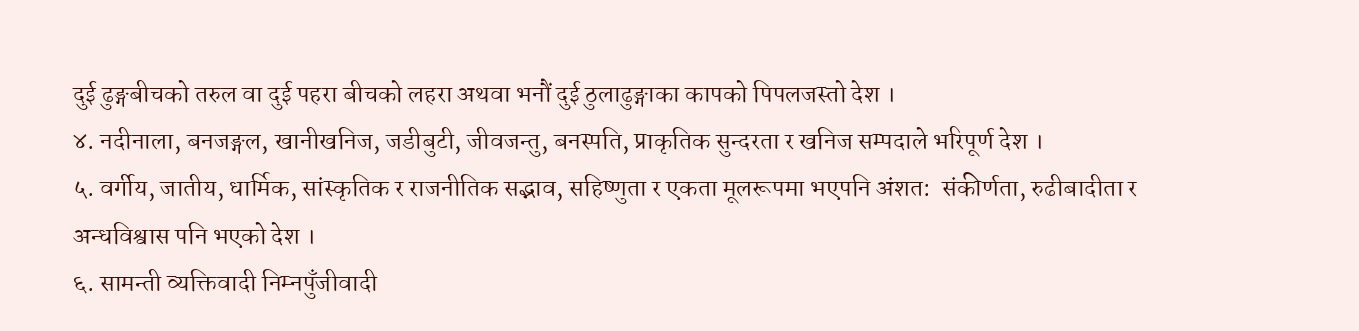दुई ढुङ्गबीचको तरुल वा दुई पहरा बीचको लहरा अथवा भनौं दुई ठुलाढुङ्गाका कापको पिपलजस्तो देश ।
४. नदीनाला, बनजङ्गल, खानीखनिज, जडीबुटी, जीवजन्तु, बनस्पति, प्राकृतिक सुन्दरता र खनिज सम्पदाले भरिपूर्ण देश ।
५. वर्गीय, जातीय, धार्मिक, सांस्कृतिक र राजनीतिक सद्भाव, सहिष्णुता र एकता मूलरूपमा भएपनि अंशत:  संकीर्णता, रुढीबादीता र अन्धविश्वास पनि भएको देश ।
६. सामन्ती व्यक्तिवादी निम्नपुँजीवादी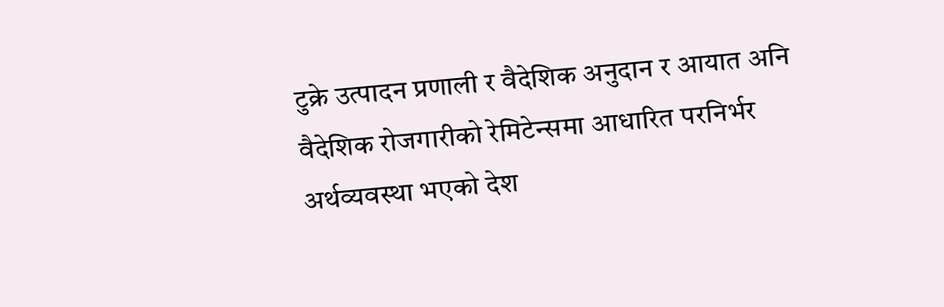टुक्रे उत्पादन प्रणाली र वैदेशिक अनुदान र आयात अनि वैदेशिक रोजगारीको रेमिटेन्समा आधारित परनिर्भर अर्थव्यवस्था भएको देश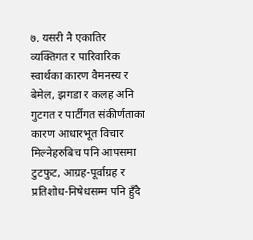७. यसरी नै एकातिर व्यक्तिगत र पारिवारिक स्वार्थका कारण वैमनस्य र बेमेल, झगडा र कलह अनि गुटगत र पार्टीगत संकीर्णताका कारण आधारभूत विचार मिल्नेहरुबिच पनि आपसमा टुटफुट, आग्रह-पूर्वाग्रह र प्रतिशोध-निषेधसम्म पनि हुँदै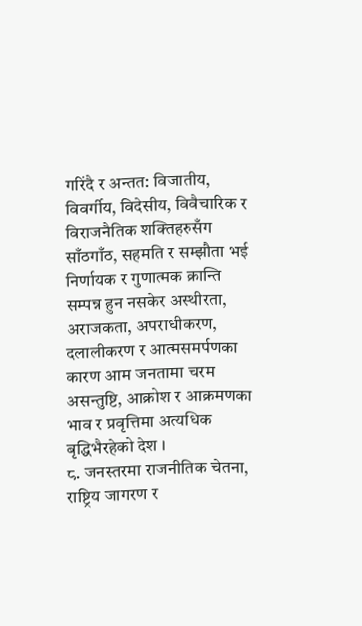गरिंदै र अन्तत: विजातीय, विवर्गीय, विदेसीय, विवैचारिक र विराजनैतिक शक्तिहरुसँग साँठगाँठ, सहमति र सम्झौता भई निर्णायक र गुणात्मक क्रान्ति सम्पन्न हुन नसकेर अस्थीरता, अराजकता, अपराधीकरण, दलालीकरण र आत्मसमर्पणका कारण आम जनतामा चरम असन्तुष्टि, आक्रोश र आक्रमणका भाव र प्रवृत्तिमा अत्यधिक बृद्धिभैरहेको देश ।
८. जनस्तरमा राजनीतिक चेतना, राष्ट्रिय जागरण र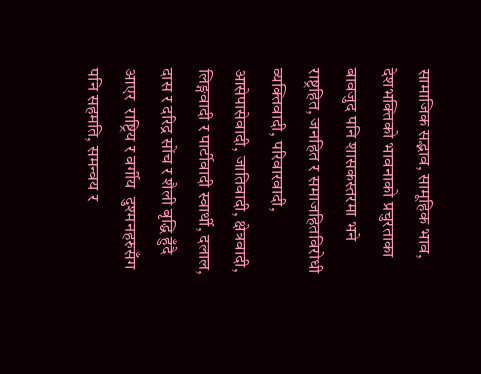सामाजिक सद्भाव, सामूहिक भाव, देशभक्तिको भावनाको प्रचुरताका बावजुद पनि शासकस्तरमा भने राष्ट्रहित, जनहित र समाजहितविरोधी व्यक्तिवादी, परिवारवादी, आसेपासेवादी, जातिवादी, क्षेत्रवादी, लिङ्गवादी र पार्टीवादी स्वार्थी, दलाल, दास र दरिद्र सोंच र शैली बृद्धि हुँदै आएर  राष्ट्रिय र वर्गीय  दुश्मनहरुसँग पनि सहमति, समन्वय र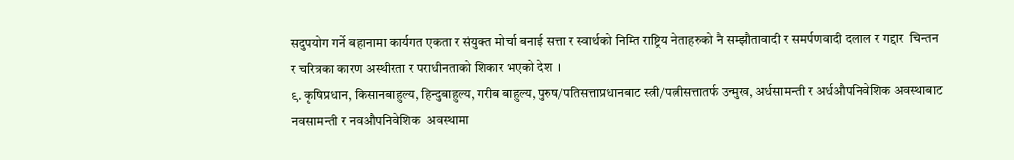सदुपयोग गर्ने बहानामा कार्यगत एकता र संयुक्त मोर्चा बनाई सत्ता र स्वार्थको निम्ति राष्ट्रिय नेताहरुको नै सम्झौतावादी र समर्पणवादी दलाल र गद्दार  चिन्तन र चरित्रका कारण अस्थीरता र पराधीनताको शिकार भएको देश  ।
९. कृषिप्रधान, किसानबाहुल्य, हिन्दुबाहुल्य, गरीब बाहुल्य, पुरुष/पतिसत्ताप्रधानबाट स्त्री/पत्नीसत्तातर्फ उन्मुख, अर्धसामन्ती र अर्धऔपनिवेशिक अवस्थाबाट नवसामन्ती र नवऔपनिवेशिक  अवस्थामा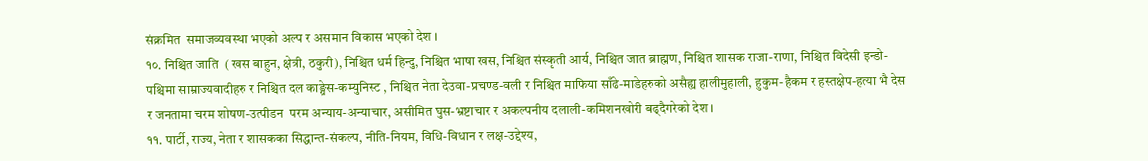संक्रमित  समाजव्यवस्था भएको अल्प र असमान विकास भएको देश ।
१०. निश्चित जाति  ( खस बाहुन, क्षेत्री, ठकुरी), निश्चित धर्म हिन्दु, निश्चित भाषा खस, निश्चित संस्कृती आर्य, निश्चित जात ब्राह्मण, निश्चित शासक राजा-राणा, निश्चित विदेसी इन्डो-पश्चिमा साम्राज्यवादीहरु र निश्चित दल काङ्ग्रेस-कम्युनिस्ट , निश्चित नेता देउवा-प्रचण्ड-वली र निश्चित माफिया साँढे-माडेहरुको असैह्य हालीमुहाली, हुकुम-हैकम र हस्तक्षेप-हत्या भै देस र जनतामा चरम शोषण-उत्पीडन  परम अन्याय-अन्याचार, असीमित घुस-भ्रष्टाचार र अकल्पनीय दलाली-कमिशनखोरी बढ्दैगरेको देश ।
११. पार्टी, राज्य, नेता र शासकका सिद्धान्त-संकल्प, नीति-नियम, विधि-विधान र लक्ष-उद्देश्य,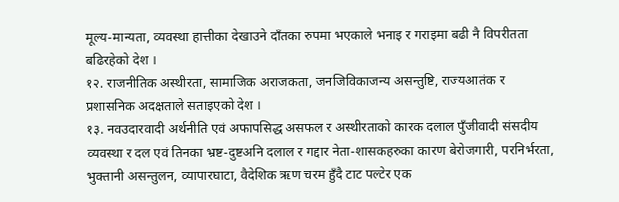मूल्य-मान्यता, व्यवस्था हात्तीका देखाउने दाँतका रुपमा भएकाले भनाइ र गराइमा बढी नै विपरीतता बढिरहेको देश ।
१२. राजनीतिक अस्थीरता, सामाजिक अराजकता, जनजिविकाजन्य असन्तुष्टि, राज्यआतंक र  प्रशासनिक अदक्षताले सताइएको देश ।
१३. नवउदारवादी अर्थनीति एवं अफापसिद्ध असफल र अस्थीरताको कारक दलाल पुँजीवादी संसदीय  व्यवस्था र दल एवं तिनका भ्रष्ट-दुष्टअनि दलाल र गद्दार नेता-शासकहरुका कारण बेरोजगारी, परनिर्भरता, भुक्तानी असन्तुलन, व्यापारघाटा, वैदेशिक ऋण चरम हुँदै टाट पल्टेर एक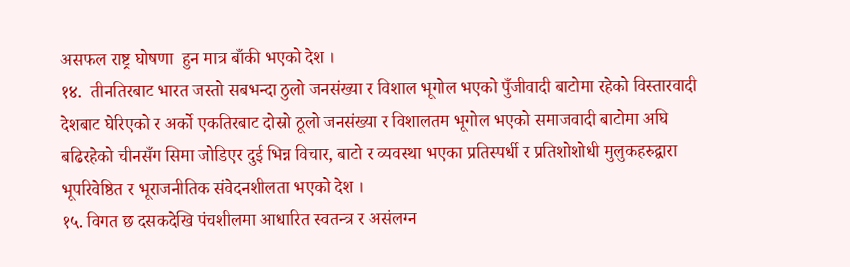असफल राष्ट्र घोषणा  हुन मात्र बाँकी भएको देश ।
१४.  तीनतिरबाट भारत जस्तो सबभन्दा ठुलो जनसंख्या र विशाल भूगोल भएको पुँजीवादी बाटोमा रहेको विस्तारवादी देशबाट घेरिएको र अर्को एकतिरबाट दोस्रो ठूलो जनसंख्या र विशालतम भूगोल भएको समाजवादी बाटोमा अघि बढिरहेको चीनसँग सिमा जोडिएर दुई भिन्न विचार, बाटो र व्यवस्था भएका प्रतिस्पर्धी र प्रतिशोशोधी मुलुकहरुद्वारा भूपरिवेष्ठित र भूराजनीतिक संवेदनशीलता भएको देश ।
१५. विगत छ दसकदेखि पंचशीलमा आधारित स्वतन्त्र र असंलग्न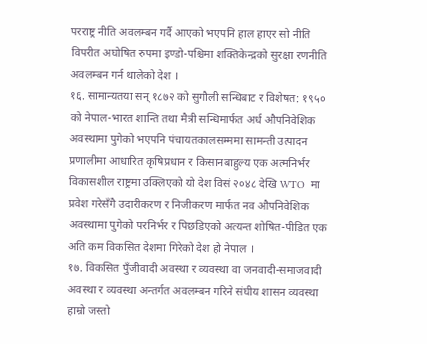परराष्ट्र नीति अवलम्बन गर्दै आएको भएपनि हाल हाएर सो नीति विपरीत अघोषित रुपमा इण्डो-पश्चिमा शक्तिकेन्द्रको सुरक्षा रणनीति अवलम्बन गर्न थालेको देश ।
१६. सामान्यतया सन् १८७२ को सुगौली सन्धिबाट र विशेषत: १९५० को नेपाल-भारत शान्ति तथा मैत्री सन्धिमार्फत अर्ध औपनिवेशिक अवस्थामा पुगेको भएपनि पंचायतकालसम्ममा सामन्ती उत्पादन प्रणालीमा आधारित कृषिप्रधान र किसानबाहुल्य एक अत्मनिर्भर विकासशील राष्ट्रमा उक्लिएको यो देश विसं २०४८ देखि WTO  मा प्रवेश गरेसँगै उदारीकरण र निजीकरण मार्फत नव औपनिवेशिक अवस्थामा पुगेको परनिर्भर र पिछडिएको अत्यन्त शोषित-पीडित एक अति कम विकसित देशमा गिरेको देश हो नेपाल ।
१७. विकसित पुँजीवादी अवस्था र व्यवस्था वा जनवादी-समाजवादी अवस्था र व्यवस्था अन्तर्गत अवलम्बन गरिने संघीय शासन व्यवस्था हाम्रो जस्तो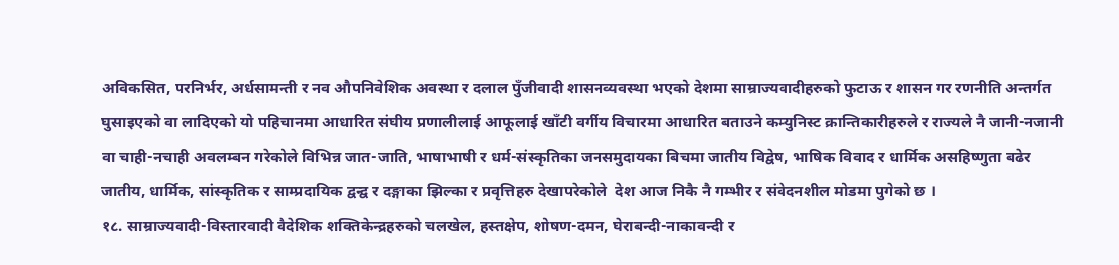अविकसित, परनिर्भर, अर्धसामन्ती र नव औपनिवेशिक अवस्था र दलाल पुँजीवादी शासनव्यवस्था भएको देशमा साम्राज्यवादीहरुको फुटाऊ र शासन गर रणनीति अन्तर्गत घुसाइएको वा लादिएको यो पहिचानमा आधारित संघीय प्रणालीलाई आफूलाई खाँटी वर्गीय विचारमा आधारित बताउने कम्युनिस्ट क्रान्तिकारीहरुले र राज्यले नै जानी-नजानी वा चाही-नचाही अवलम्बन गरेकोले विभिन्न जात-जाति, भाषाभाषी र धर्म-संस्कृतिका जनसमुदायका बिचमा जातीय विद्वेष, भाषिक विवाद र धार्मिक असहिष्णुता बढेर जातीय, धार्मिक, सांस्कृतिक र साम्प्रदायिक द्वन्द्व र दङ्गाका झिल्का र प्रवृत्तिहरु देखापरेकोले  देश आज निकै नै गम्भीर र संवेदनशील मोडमा पुगेको छ ।
१८. साम्राज्यवादी-विस्तारवादी वैदेशिक शक्तिकेन्द्रहरुको चलखेल, हस्तक्षेप, शोषण-दमन, घेराबन्दी-नाकावन्दी र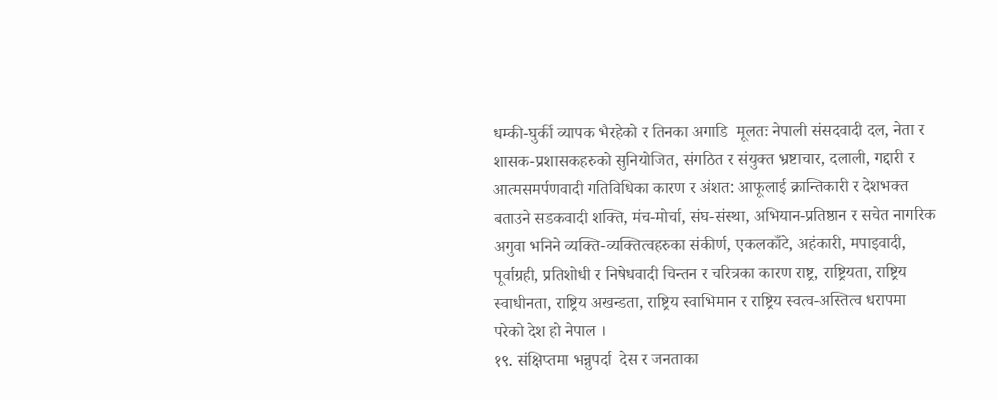धम्की-घुर्की व्यापक भैरहेको र तिनका अगाडि  मूलतः नेपाली संसदवादी दल, नेता र शासक-प्रशासकहरुको सुनियोजित, संगठित र संयुक्त भ्रष्टाचार, दलाली, गद्दारी र आत्मसमर्पणवादी गतिविधिका कारण र अंशत: आफूलाई क्रान्तिकारी र देशभक्त बताउने सडकवादी शक्ति, मंच-मोर्चा, संघ-संस्था, अभियान-प्रतिष्ठान र सचेत नागरिक अगुवा भनिने व्यक्ति-व्यक्तित्वहरुका संकीर्ण, एकलकाँटे, अहंकारी, मपाइवादी, पूर्वाग्रही, प्रतिशोधी र निषेधवादी चिन्तन र चरित्रका कारण राष्ट्र, राष्ट्रियता, राष्ट्रिय स्वाधीनता, राष्ट्रिय अखन्डता, राष्ट्रिय स्वाभिमान र राष्ट्रिय स्वत्व-अस्तित्व धरापमा परेको देश हो नेपाल ।
१९. संक्षिप्तमा भन्नुपर्दा  देस र जनताका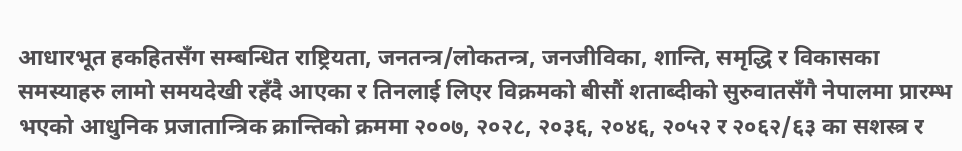आधारभूत हकहितसँग सम्बन्धित राष्ट्रियता, जनतन्त्र/लोकतन्त्र, जनजीविका, शान्ति, समृद्धि र विकासका समस्याहरु लामो समयदेखी रहँदै आएका र तिनलाई लिएर विक्रमको बीसौं शताब्दीको सुरुवातसँगै नेपालमा प्रारम्भ भएको आधुनिक प्रजातान्त्रिक क्रान्तिको क्रममा २००७, २०२८, २०३६, २०४६, २०५२ र २०६२/६३ का सशस्त्र र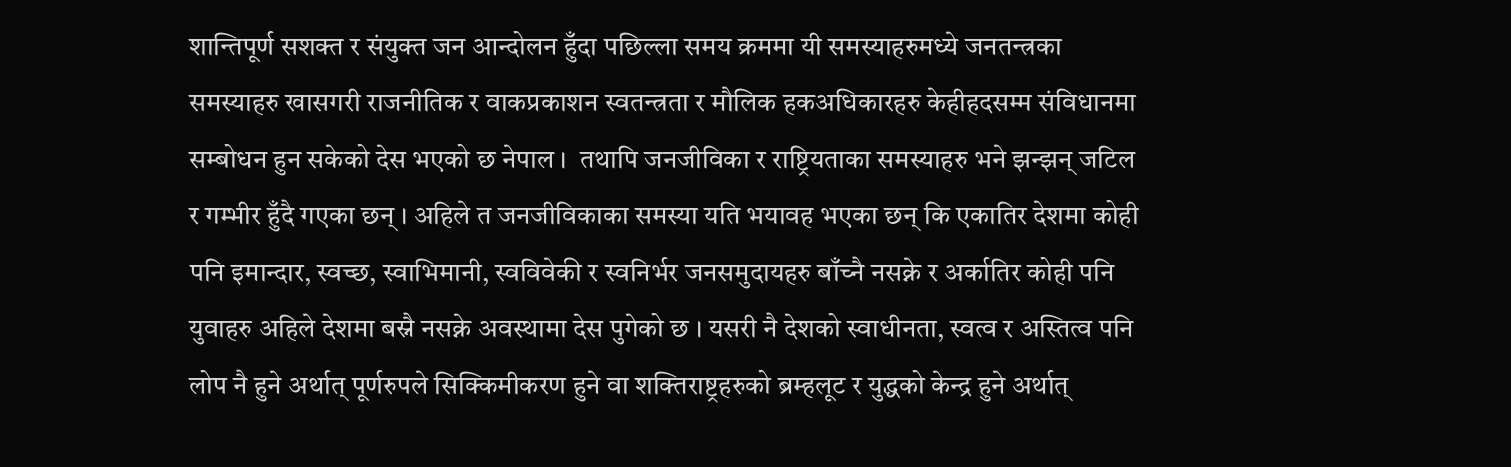शान्तिपूर्ण सशक्त र संयुक्त जन आन्दोलन हुँदा पछिल्ला समय क्रममा यी समस्याहरुमध्ये जनतन्त्रका समस्याहरु खासगरी राजनीतिक र वाकप्रकाशन स्वतन्त्रता र मौलिक हकअधिकारहरु केहीहदसम्म संविधानमा सम्बोधन हुन सकेको देस भएको छ नेपाल ।  तथापि जनजीविका र राष्ट्रियताका समस्याहरु भने झन्झन् जटिल र गम्भीर हुँदै गएका छन् । अहिले त जनजीविकाका समस्या यति भयावह भएका छन् कि एकातिर देशमा कोही पनि इमान्दार, स्वच्छ, स्वाभिमानी, स्वविवेकी र स्वनिर्भर जनसमुदायहरु बाँच्नै नसक्ने र अर्कातिर कोही पनि युवाहरु अहिले देशमा बस्नै नसक्ने अवस्थामा देस पुगेको छ । यसरी नै देशको स्वाधीनता, स्वत्व र अस्तित्व पनि लोप नै हुने अर्थात् पूर्णरुपले सिक्किमीकरण हुने वा शक्तिराष्ट्रहरुको ब्रम्हलूट र युद्धको केन्द्र हुने अर्थात्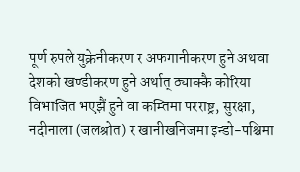पूर्ण रुपले युक्रेनीकरण र अफगानीकरण हुने अथवा देशको खण्डीकरण हुने अर्थात् ठ्याक्कै कोरिया विभाजित भएझैं हुने वा कम्तिमा परराष्ट्र, सुरक्षा, नदीनाला (जलश्रोत) र खानीखनिजमा इन्डो-पश्चिमा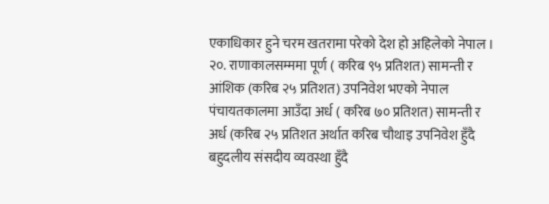एकाधिकार हुने चरम खतरामा परेको देश हो अहिलेको नेपाल ।
२०. राणाकालसम्ममा पूर्ण ( करिब ९५ प्रतिशत) सामन्ती र आंशिक (करिब २५ प्रतिशत) उपनिवेश भएको नेपाल पंचायतकालमा आउँदा अर्ध ( करिब ७० प्रतिशत) सामन्ती र अर्ध (करिब २५ प्रतिशत अर्थात करिब चौथाइ उपनिवेश हुँदै बहुदलीय संसदीय व्यवस्था हुँदै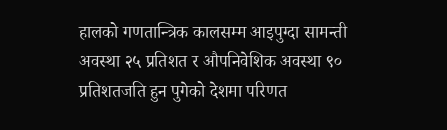हालको गणतान्त्रिक कालसम्म आइपुग्दा सामन्ती अवस्था २५ प्रतिशत र औपनिवेशिक अवस्था ९० प्रतिशतजति हुन पुगेको देशमा परिणत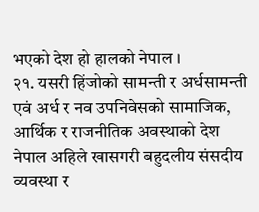भएको देश हो हालको नेपाल ।
२१. यसरी हिंजोको सामन्ती र अर्धसामन्ती एवं अर्ध र नव उपनिवेसको सामाजिक, आर्थिक र राजनीतिक अवस्थाको देश नेपाल अहिले खासगरी बहुदलीय संसदीय व्यवस्था र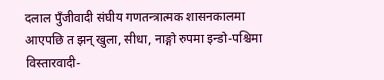दलाल पुँजीवादी संघीय गणतन्त्रात्मक शासनकालमा आएपछि त झन् खुला, सीधा, नाङ्गो रुपमा इन्डो-पश्चिमा विस्तारवादी-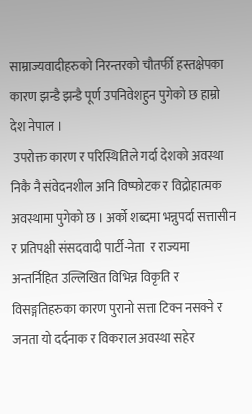साम्राज्यवादीहरुको निरन्तरको चौतर्फी हस्तक्षेपका कारण झन्डै झन्डै पूर्ण उपनिवेशहुन पुगेको छ हाम्रो देश नेपाल ।
 उपरोक्त कारण र परिस्थितिले गर्दा देशको अवस्था निकै नै संवेदनशील अनि विष्फोटक र विद्रोहात्मक अवस्थामा पुगेको छ । अर्को शब्दमा भन्नुपर्दा सत्तासीन र प्रतिपक्षी संसदवादी पार्टी-नेता  र राज्यमा अन्तर्निहित उल्लिखित विभिन्न विकृति र विसङ्गतिहरुका कारण पुरानो सत्ता टिक्न नसक्ने र जनता यो दर्दनाक र विकराल अवस्था सहेर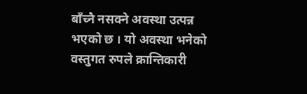बाँच्नै नसक्ने अवस्था उत्पन्न भएको छ । यो अवस्था भनेको वस्तुगत रुपले क्रान्तिकारी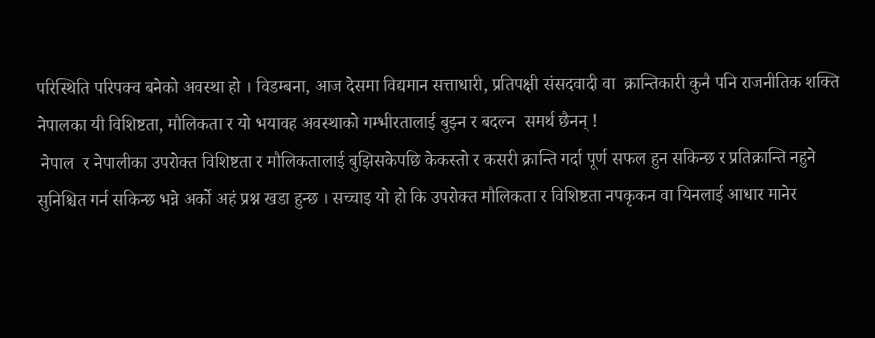परिस्थिति परिपक्व बनेको अवस्था हो । विडम्बना, आज देसमा विद्यमान सत्ताधारी, प्रतिपक्षी संसदवादी वा  क्रान्तिकारी कुनै पनि राजनीतिक शक्ति नेपालका यी विशिष्टता, मौलिकता र यो भयावह अवस्थाको गम्भीरतालाई बुझ्न र बदल्न  समर्थ छैनन् !
 नेपाल  र नेपालीका उपरोक्त विशिष्टता र मौलिकतालाई बुझिसकेपछि केकस्तो र कसरी क्रान्ति गर्दा पूर्ण सफल हुन सकिन्छ र प्रतिक्रान्ति नहुने सुनिश्चित गर्न सकिन्छ भन्ने अर्को अहं प्रश्न खडा हुन्छ । सच्चाइ यो हो कि उपरोक्त मौलिकता र विशिष्टता नपकृकन वा यिनलाई आधार मानेर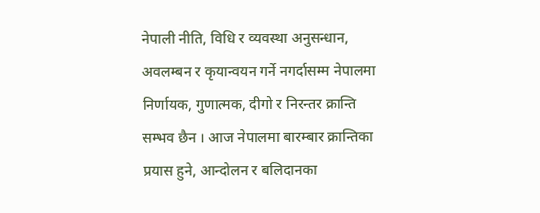नेपाली नीति, विधि र व्यवस्था अनुसन्धान, अवलम्बन र कृयान्वयन गर्ने नगर्दासम्म नेपालमा निर्णायक, गुणात्मक, दीगो र निरन्तर क्रान्ति सम्भव छैन । आज नेपालमा बारम्बार क्रान्तिका प्रयास हुने, आन्दोलन र बलिदानका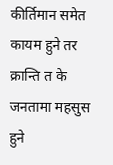कीर्तिमान समेत कायम हुने तर क्रान्ति त के जनतामा महसुस हुने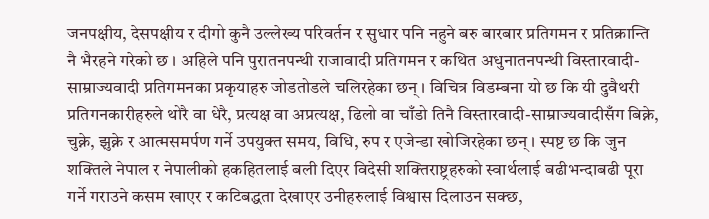जनपक्षीय, देसपक्षीय र दीगो कुनै उल्लेख्य परिवर्तन र सुधार पनि नहुने बरु बारबार प्रतिगमन र प्रतिक्रान्ति नै भैरहने गरेको छ । अहिले पनि पुरातनपन्थी राजावादी प्रतिगमन र कथित अधुनातनपन्थी विस्तारवादी-साम्राज्यवादी प्रतिगमनका प्रकृयाहरु जोडतोडले चलिरहेका छन् । विचित्र विडम्बना यो छ कि यी दुवैथरी प्रतिगनकारीहरुले थोरै वा धेरै, प्रत्यक्ष वा अप्रत्यक्ष, ढिलो वा चाँडो तिनै विस्तारवादी-साम्राज्यवादीसँग बिक्ने, चुक्ने, झुक्ने र आत्मसमर्पण गर्ने उपयुक्त समय, विधि, रुप र एजेन्डा खोजिरहेका छन् । स्पष्ट छ कि जुन शक्तिले नेपाल र नेपालीको हकहितलाई बली दिएर विदेसी शक्तिराष्ट्रहरुको स्वार्थलाई बढीभन्दाबढी पूरा गर्ने गराउने कसम खाएर र कटिबद्धता देखाएर उनीहरुलाई विश्वास दिलाउन सक्छ,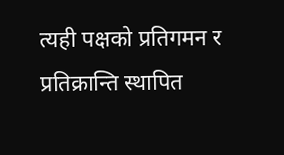त्यही पक्षको प्रतिगमन र प्रतिक्रान्ति स्थापित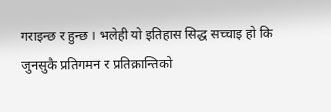गराइन्छ र हुन्छ । भलेही यो इतिहास सिद्ध सच्चाइ हो कि जुनसुकै प्रतिगमन र प्रतिक्रान्तिको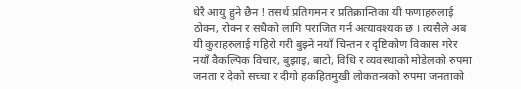धेरै आयु हुने छैन ! तसर्थ प्रतिगमन र प्रतिक्रान्तिका यी फणाहरुलाई ठोक्न, रोक्न र सधैको लागि पराजित गर्न अत्यावश्यक छ । त्यसैले अब यी कुराहरुलाई गहिरो गरी बुझ्ने नयाँ चिन्तन र दृष्टिकोण विकास गरेर  नयाँ वैकल्पिक विचार, बुझाइ, बाटो, विधि र व्यवस्थाको मोडेलको रुपमा जनता र देको सच्चा र दीगो हकहितमुखी लोकतन्त्रको रुपमा जनताको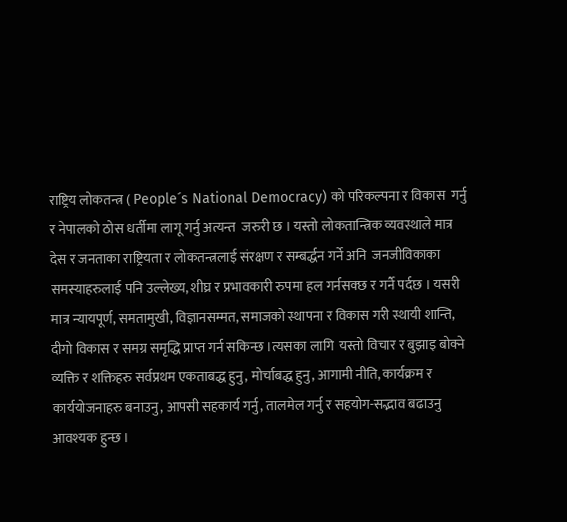राष्ट्रिय लोकतन्त्र ( People´s National Democracy) को परिकल्पना र विकास  गर्नु र नेपालको ठोस धर्तीमा लागू गर्नु अत्यन्त  जरुरी छ । यस्तो लोकतान्त्रिक व्यवस्थाले मात्र देस र जनताका राष्ट्रियता र लोकतन्त्रलाई संरक्षण र सम्बर्द्धन गर्ने अनि  जनजीविकाका समस्याहरुलाई पनि उल्लेख्य, शीघ्र र प्रभावकारी रुपमा हल गर्नसक्छ र गर्नै पर्दछ । यसरी मात्र न्यायपूर्ण, समतामुखी, विज्ञानसम्मत, समाजको स्थापना र विकास गरी स्थायी शान्ति, दीगो विकास र समग्र समृद्धि प्राप्त गर्न सकिन्छ ।त्यसका लागि  यस्तो विचार र बुझाइ बोक्ने व्यक्ति र शक्तिहरु सर्वप्रथम एकताबद्ध हुनु, मोर्चाबद्ध हुनु, आगामी नीति, कार्यक्रम र कार्ययोजनाहरु बनाउनु, आपसी सहकार्य गर्नु, तालमेल गर्नु र सहयोग-सद्भाव बढाउनु आवश्यक हुन्छ ।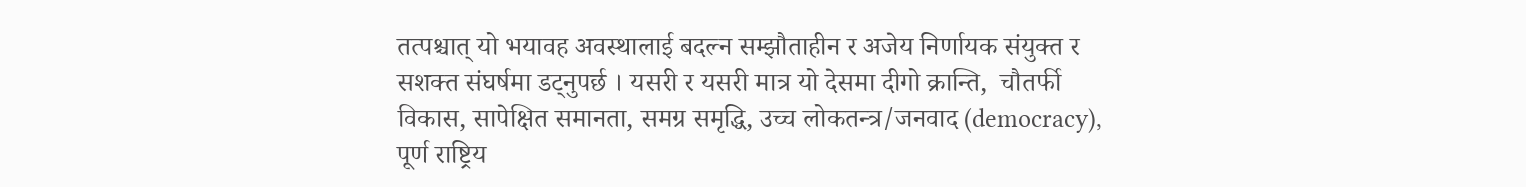तत्पश्चात् यो भयावह अवस्थालाई बदल्न सम्झौताहीन र अजेय निर्णायक संयुक्त र सशक्त संघर्षमा डट्नुपर्छ । यसरी र यसरी मात्र यो देसमा दीगो क्रान्ति,  चौतर्फी विकास, सापेक्षित समानता, समग्र समृद्धि, उच्च लोकतन्त्र/जनवाद (democracy),  पूर्ण राष्ट्रिय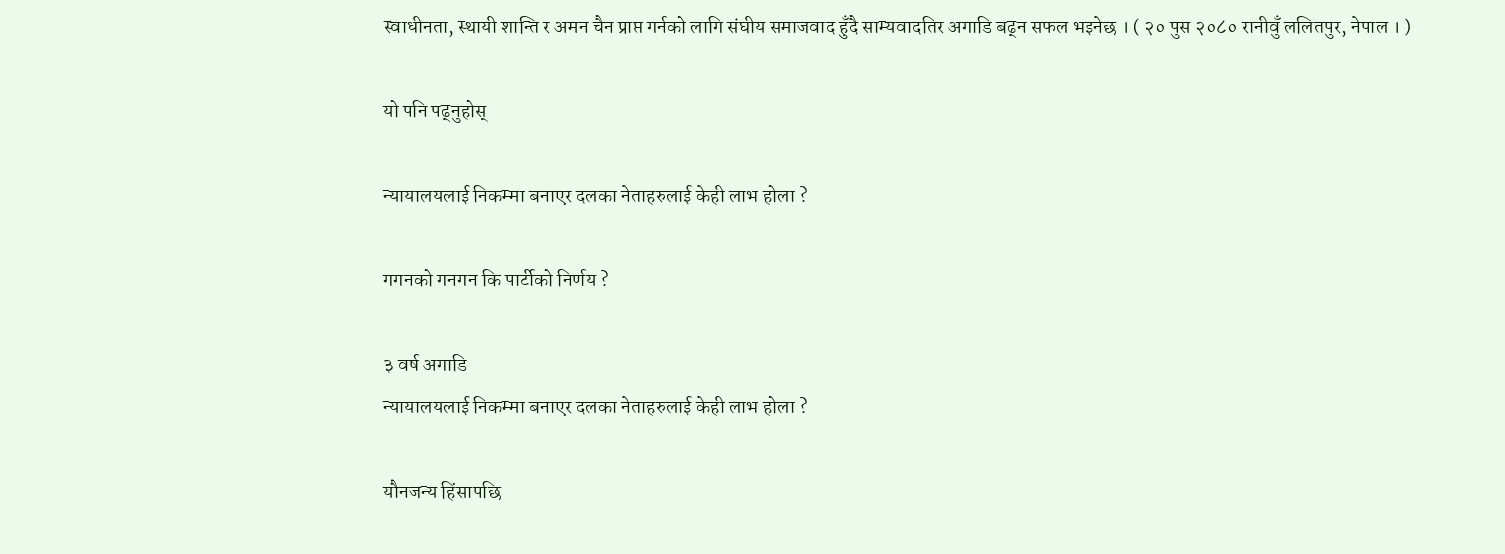स्वाधीनता, स्थायी शान्ति र अमन चैन प्राप्त गर्नको लागि संघीय समाजवाद हुँदै साम्यवादतिर अगाडि बढ्न सफल भइनेछ । ( २० पुस २०८० रानीवुँ ललितपुर, नेपाल । )

यो पनि पढ्नुहोस्

न्यायालयलाई निकम्मा बनाएर दलका नेताहरुलाई केही लाभ होला ?

गगनको गनगन कि पार्टीको निर्णय ?

३ वर्ष अगाडि
न्यायालयलाई निकम्मा बनाएर दलका नेताहरुलाई केही लाभ होला ?

यौनजन्य हिंसापछि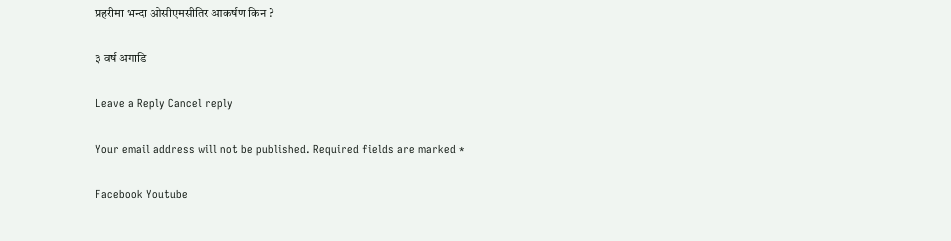प्रहरीमा भन्दा ओसीएमसीतिर आकर्षण किन ?

३ वर्ष अगाडि

Leave a Reply Cancel reply

Your email address will not be published. Required fields are marked *

Facebook Youtube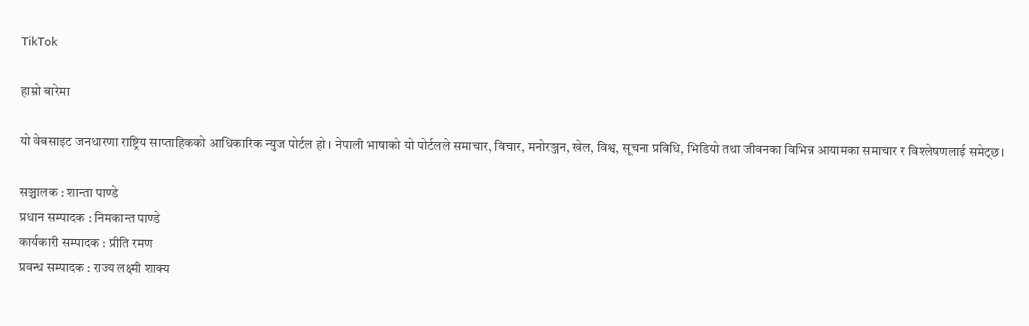TikTok

हाम्रो बारेमा

यो वेबसाइट जनधारणा राष्ट्रिय साप्ताहिकको आधिकारिक न्युज पोर्टल हो । नेपाली भाषाको यो पोर्टलले समाचार, विचार, मनोरञ्जन, खेल, विश्व, सूचना प्रविधि, भिडियो तथा जीवनका विभिन्न आयामका समाचार र विश्लेषणलाई समेट्छ।

सञ्चालक : शान्ता पाण्डे
प्रधान सम्पादक : निमकान्त पाण्डे
कार्यकारी सम्पादक : प्रीति रमण
प्रवन्ध सम्पादक : राज्य लक्ष्मी शाक्य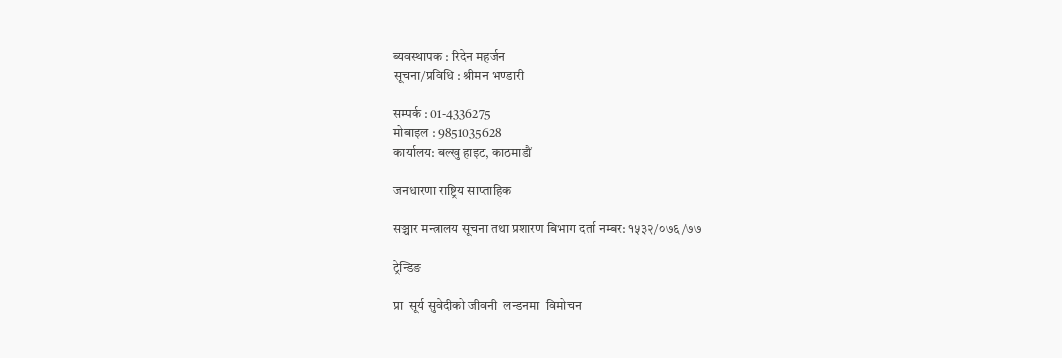ब्यवस्थापक : रिदेन महर्जन
सूचना/प्रविधि : श्रीमन भण्डारी

सम्पर्क : 01-4336275
मोबाइल : 9851035628
कार्यालय: बल्खु हाइट, काठमाडौं

जनधारणा राष्ट्रिय साप्ताहिक

सञ्चार मन्त्रालय सूचना तथा प्रशारण बिभाग दर्ता नम्बर: १५३२/०७६/७७

ट्रेन्डिङ

प्रा  सूर्य सुवेदीको जीवनी  लन्डनमा  विमोचन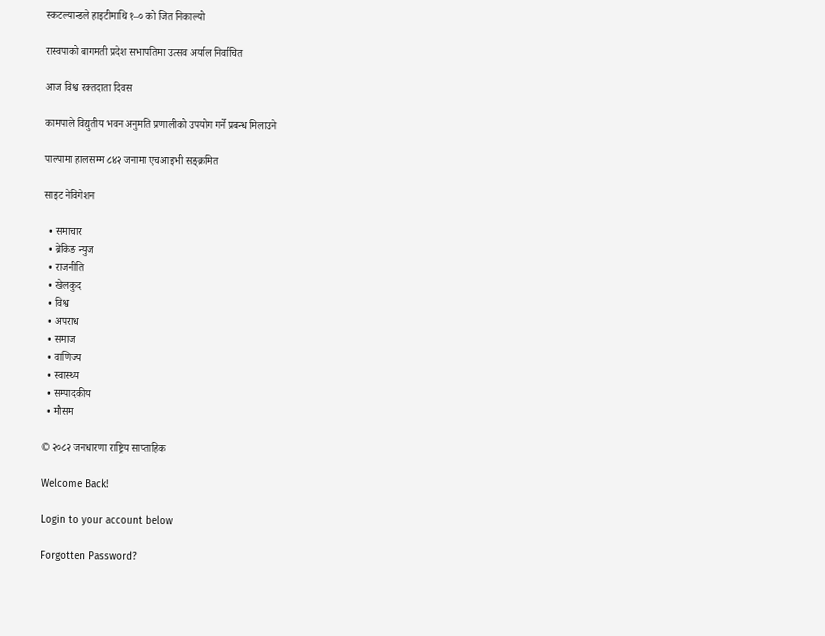स्कटल्यान्डले हाइटीमाथि १–० को जित निकाल्यो

रास्वपाको बागमती प्रदेश सभापतिमा उत्सव अर्याल निर्वाचित

आज विश्व रक्तदाता दिवस

कामपाले विद्युतीय भवन अनुमति प्रणालीको उपयोग गर्ने प्रबन्ध मिलाउने

पाल्पामा हालसम्म ८४२ जनामा एचआइभी सङ्क्रमित

साइट नेविगेशन

  • समाचार
  • ब्रेकिङ न्युज
  • राजनीति
  • खेलकुद
  • विश्व
  • अपराध
  • समाज
  • वाणिज्य
  • स्वास्थ्य
  • सम्पादकीय
  • मौसम

© २०८२ जनधारणा राष्ट्रिय साप्ताहिक

Welcome Back!

Login to your account below

Forgotten Password?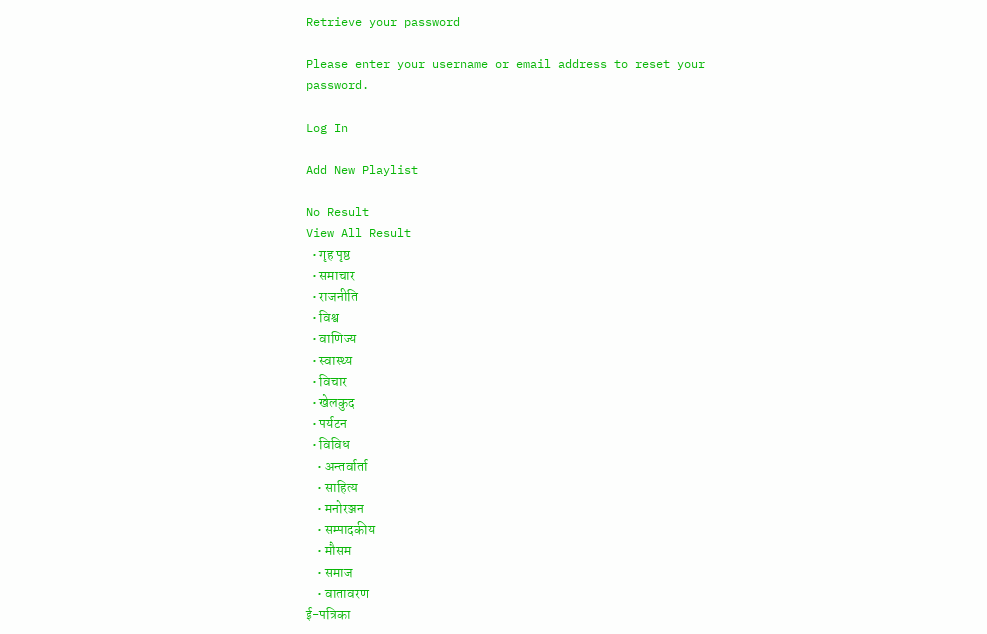Retrieve your password

Please enter your username or email address to reset your password.

Log In

Add New Playlist

No Result
View All Result
  • गृह पृष्ठ
  • समाचार
  • राजनीति
  • विश्व
  • वाणिज्य
  • स्वास्थ्य
  • विचार
  • खेलकुद
  • पर्यटन
  • विविध
    • अन्तर्वार्ता
    • साहित्य
    • मनोरञ्जन
    • सम्पादकीय
    • मौसम
    • समाज
    • वातावरण
ई-पत्रिका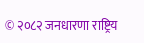© २०८२ जनधारणा राष्ट्रिय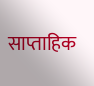साप्ताहिक